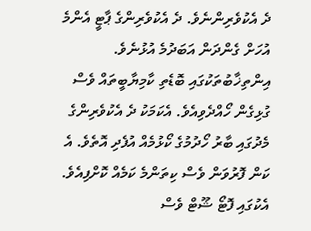ދެ އެކުވެރިންނެވެ. ދެ އެކުވެރިންގެ ޕާޓީ އެންމެ އުހަށް ގެންދަން އަބަދުމެ އުޅުނެވެ. އިންތިޚާބުތަކުގައި ބޮޑެތި ކާމިޔާބީތައް ވެސް ގުޅިގެން ހޯއްދެވިއެވެ. އެކަމަކު ދެ އެކުވެރިންގެ މެދުގައި ބާރު ހޯދުމުގެ ކޯޅުމެއް އުފެދި އޮތެވެ. އެ ކަން ފޮރުވަން ވެސް ކިތަންމެ ކަމެއް ކޮށްފިއެވެ. އެކުގައި ފޮޓޯ ޝޫޓް ވެސް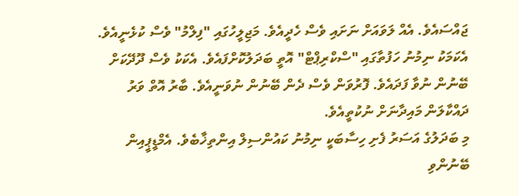ޖައްސައެވެ. އެއް ލަވައަށް ނަށައި ވެސް ހެދީއެވެ. މަޖިލީހުގައި "ފިލްމު" ވެސް ކުޅެނީއެވެ. އެކަމަކު ނިމުނު ހަފުތާގައި "ސްކްރިޕްޓް" އޮތީ ބަދަލުކޮށްފައެވެ. އެކަކު ވެސް ދޫދޭކަށް ބޭނުން ނުވާ ފަދައެވެ. ފޮރުވަން ވެސް ދެން ބޭނުން ނުވަނީއެވެ. ބާރު އޮތް ވަރު ދައްކާލަން މައިދާނަށް ނުކުތީއެވެ.
މި ބަދަލުގެ އަސަރު ފެށި ހިސާބަކީ ނިމުނު ކައުންސިލް އިންތިޚާބެވެ. އެމްޑީޕީއިން ބޭނުންވި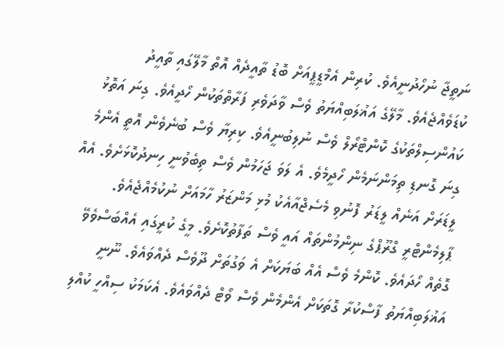ނަތީޖާ ނުހޯދުނީއެވެ. ކުރިން އެމްޑީޕީއަށް ބޮޑު ތާއީދެއް އޮތް މާލޭގައި ތާއީދު ކުޑަވެއްޖެއެވެ. މާލޭގެ އަޣުލަބިއްޔަތު ވެސް ވާދަވެރި ފަރާތްތަކުން ހޯދީއެވެ. ގިނަ އަތޮޅު ކައުންސިލްތަކުގެ ކޮންޓްރޯލް ވެސް ނުލިބުނީއެވެ. ކިރިޔާ ވެސް ބުނެވެން އޮތީ އެންމެ ގިނަ ގޮނޑި ތިމަންނަމެން ހޯދީމެވެ. އެ ލަވަ ޖަހަމުން ވެސް ތިބެވުނީ ހިނދުކޮޅަށެވެ. އެއް ލީޑަރަށް އަނެއް ލީޑަރު ފޮނުވި މެސެޖްއާއެކު މުޅި މަންޒަރު ހާމައަށް ނުކުމެއްޖެއެވެ.
ޕާލިމެންޓްރީ ގްރޫޕްގެ ނިންމުންތައް އައީ ވެސް ތަފާތުކޮށެވެ. މީގެ ކުރީގައި އެއްބަސްވެވޭ ގޮތެއް ހޯދައެވެ. ކޮންމެ ވެސް އެއް ބަޔަކަށް އެ ވަގުތަށް ދޫވެސް ދެއްވައެވެ. ނޫނީ އަޣުލަބިއްޔަތު ފާސްކުރާ ގޮތަކަށް އެންމެން ވެސް ވޯޓް ދެއްވައެވެ. އެކަމަކު ސިއްހީ ކުއްލި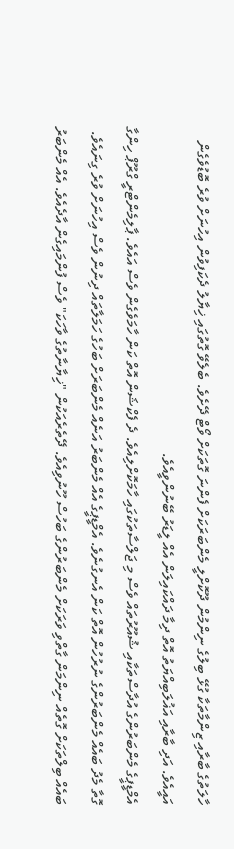ހާލަތުގެ ބާރާއި ޒިންމާތަކާ ގުޅޭ ބިލުގެ ނިންމުން ދޫކޮށްލީ މެންބަރަކަށް ފެންނަ ގޮތަކަށް ވޯޓް ދޭށެވެ. ބެލެވޭ ގޮތުގައި ޚިޔާލު ދެކަފިވުން އިހުނަށް ވުރެ ބޮޑުވެގެން އައީއެވެ. އަދި ބާރާއި އަޣުލަބިއްޔަތު އޮތް ދިމާ ދައްކައިލަން އެއް ލީޑަރު ބޭނުންވީއެވެ.
އެމްޑީޕީގެ މެންބަރުންގެ އުދާސްތަކާއި ޝުއޫރުތައް ވެސް މި ޖަލްސާތަކުގައި ހާމަކޮށްލިއެވެ. ދެ ފެކްޝަން އޮތް ކަން ހާމަވެގެން ވެސް އައެވެ. ޕާލިމެންޓްރީ ގްރޫޕް ހިންގާ ގޮތާ މެދު ބައެއް މެންބަރުންގެ ނުރުހުން އޮތް ކަން އެނގުނެވެ. އެމްޑީޕީގެ އެއް މެންބަރު އަނެއް މެންބަރަށް ބަހުގެ ހަމަލާތައް ދިނުން ވެސް އިހުނަށް ވުރެ ގިނައެވެ. ބައެއް ބިލްތަކަށް ގޮތެއް ނިންމަން ގާތްވި ވަރަކަށް މެންބަރުންގެ ބަހުސް ހޫނުވިއެވެ. ދޭތެރެއަކުން "ޚިޔާނާތުގެ ވާހަކަ" ވެސް ފުންމައިގެން އާދެއެވެ. އެއް މެންބަރު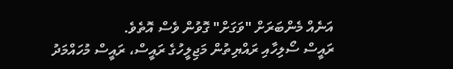އަނެއް މެންބަރަށް "ވަގަށް" ގޮވުން ވެސް އޮތެވެ.
ރައީސް ސޯލިހާއި ރައްޔިތުން މަޖިލީހުގެ ރައީސް، ރައީސް މުހައްމަދު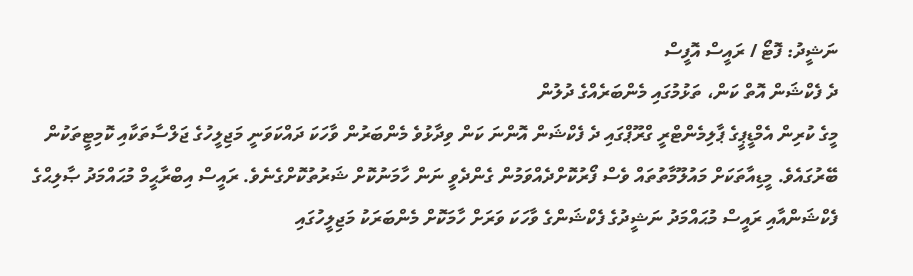ނަޝީދު: ފޮޓޯ / ރައީސް އޮފީސް
ދެ ފެކްޝަން އޮތް ކަން، ތަޅުމުގައި މެންބަރެއްގެ ދުލުން
މީގެ ކުރިން އެމްޑީޕީގެ ޕާލިމެންޓްރީ ގްރޫޕްގައި ދެ ފެކްޝަން އޮންނަ ކަން ވިދާޅުވެ މެންބަރުން ވާހަކަ ދައްކަވަނީ މަޖިލީހުގެ ޖަލްސާތަކާއި ކޮމިޓީތަކުން ބޭރުގައެވެ. މީޑިއާތަކަށް މައުލޫމާތުތައް ވެސް ފޯރުކޮށްދެއްވަމުން ގެންދެވީ ނަން ހާމަނުކޮށް ޝަރުތުކޮށްގެނެވެ. ރައީސް އިބްރާޙީމް މުޙައްމަދު ޞާލިޙްގެ ފެކްޝަންއާއި ރައީސް މުޙައްމަދު ނަޝީދުގެ ފެކްޝަންގެ ވާހަކަ ވަރަށް ހާމަކޮށް މެންބަރަކު މަޖިލީހުގައި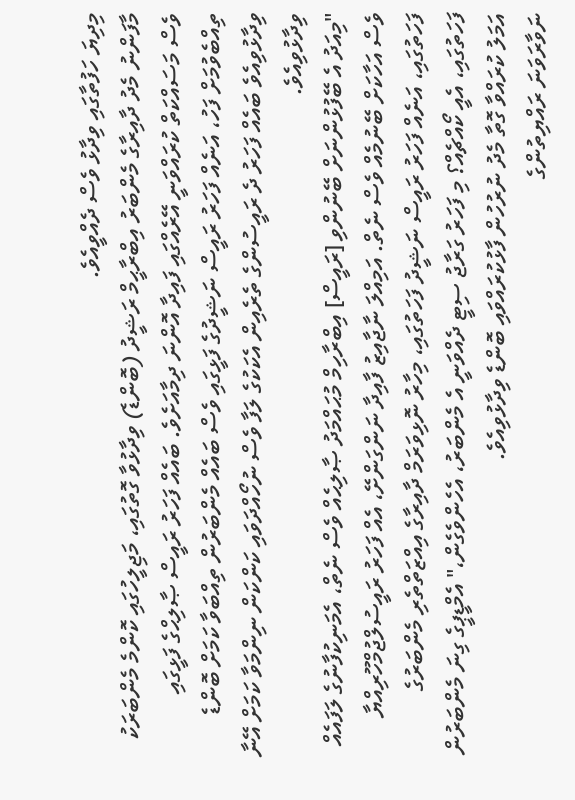މިދިޔަ ހަފުތާގައި ވިދާޅު ވެސް ދެއްވީއެވެ.
މާފަންނު މެދު ދާއިރާގެ މެންބަރު އިބްރާޙީމް ރަޝީދު (ބޮންޑެ) ވިދާޅުވާ ގޮތުގައި، މަޖިލީހުގައި ކޮންމެ މެންބަރަކު ވެސް މަސައްކަތް ކުރައްވަނީ އޭރެއްގައި ފައިދާ އޮންނަ ދިމާއަށެވެ. ބައެއް ފަހަރު ރައީސް ޞާލިޙްގެ ފަޅީގައި ތިއްބެވުމަށް ފަހު، އަނެއް ފަހަރު ރައީސް ނަޝީދުގެ ފަޅީގައި ވެސް ބައެއް މެންބަރުން ތިއްބަވާ ކަމަށް ބޮންޑެ ވިދާޅުވިއެވެ ބައެއް ފަހަރު ދެ ރައީސުންގެ ތެރެއިން އެކަކުގެ ލަފާ ވެސް ނުހޯއްދަވައި ކަންކަން ނިންމަވާ ކަމަށް އޭނާ ވިދާޅުވިއެވެ.
"މިއަދު އެ ބޭފުޅުންނަށް ބޭނުންވި [ރައީސް] އިބްރާހިމް މުޙައްމަދު ޞާލިޙެއް ވެސް ނެތް، އެމަނިކުފާނުގެ ލަފައެއް ވެސް އަހާކަށް ބޭނުމެއް ވެސް ނެތް. އަމިއްލަ ނާޖާއިޒު ފާއިދާ ނަންގަންށޭ، އެއް ފަހަރު ރައީސުލްޖުމްހޫރިއްޔާ ފަހަތުގައި، އަނެއް ފަހަރު ރައީސް ނަޝީދު ފަހަތުގައި، މިހާރު ނޮޅިވަރަމް ދާއިރާގެ އިއްޒަތްތެރި މެންބަރުގެ ފަހަތުގައި، އެއީ ކޯއްޗެއް؟ މި ފަހަރު ގަރާޖު ސިޓީ ދެއްވަނީ އެ މެންބަރު، އެހެންވެގެން،" އެމްޑީޕީގެ ގިނަ މެންބަރުން އަމަލު ކުރައްވާ ގޮތާ މެދު ނުރުހުން ފާޅުކުރައްވައި ބޮންޑެ ވިދާޅުވިއެވެ.
ނަވާރަވަނަ ރައްޔިތުންގެ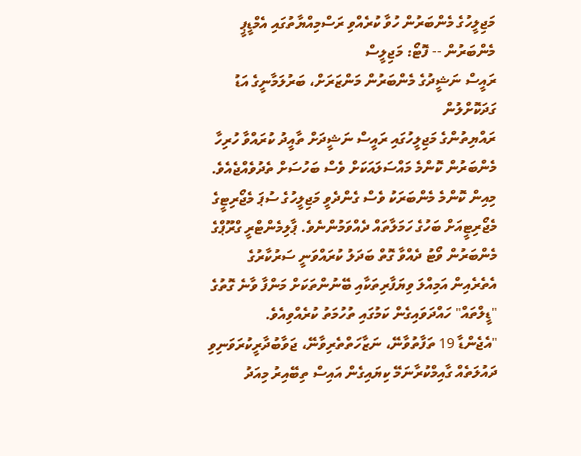މަޖިލީހުގެ މެންބަރުން ހުވާ ކުރެއްވި ރަސްމިއްޔާތުގައި އެމްޑީޕީ މެންބަރުން -- ފޮޓޯ: މަޖިލީސް
ރައީސް ނަޝީދުގެ މެންބަރުން މަންޒަރަށް، ބަރުލަމާނީގެ އަޑު ގަދަކޮށްލުން
ރައްޔިތުންގެ މަޖިލީހުގައި ރައީސް ނަޝީދަށް ތާއީދު ކުރައްވާ ހުރިހާ މެންބަރުން ކޮންމެ މައްސަލައަކަށް ވެސް ބަހުސަށް ތެދުވެއްޖެއެވެ. މިއިން ކޮންމެ މެންބަރަކު ވެސް ގެންދެވީ މަޖިލީހުގެ ސުޕަ މެޖޯރިޓީގެ މެޖޯރިޓީއަށް ބަހުގެ ހަމަލާތައް ދެއްވަމުންނެވެ. ޕާލިމެންޓްރީ ގްރޫޕްގެ މެންބަރުން ވޯޓު ދެއްވާ ގޮތް ބަދަލު ކުރައްވަނީ ސަރުކާރުގެ އެތެރެއިން އަމިއްލަ ވިޔަފާރިތަކާއި ބޭނުންތަކަށް މަންފާ ވާނެ ގޮތުގެ "ޑީލްތައް" ހައްދަވައިގެން ކަމުގައި ތުހުމަތު ކުރެއްވިއެވެ.
"އެޖެންޑާ 19 ތަފާތުވާނޭ، ނަޒާހަތްތެރިވާނޭ، ޖަވާބުދާރީކުރަވަނިވި ދައުލަތެއް ގާއިމްކުރާނަމޭ ކިޔައިގެން އައިސް ތިބޭއިރު މިއަދު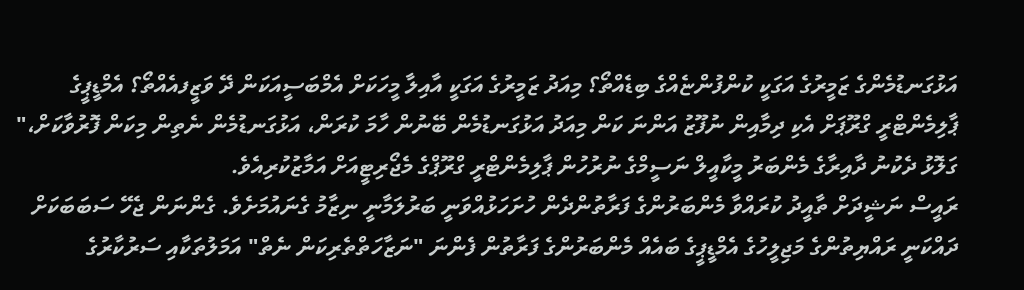އަޅުގަނޑުމެންގެ ޒަމީރުގެ އަގަކީ ކުންފުންޏެއްގެ ބިޑެއްތޯ؟ މިއަދު ޒަމީރުގެ އަގަކީ އާއިލާ މީހަކަށް އެމްބަސީއަކަން ދޭ ވަޒީފއެއްތޯ؟ އެމްޑީޕީގެ ޕާލިމެންޓްރީ ގްރޫޕަށް އެކި ދިމާއިން ނުފޫޒު އަންނަ ކަން މިއަދު އަޅުގަނޑުމެން ބޭނުން ހާމަ ކުރަން، އަޅުގަނޑުމެން ނެތިން މިކަން ފޮރުވާކަށް،" ގަލޮޅު ދެކުނު ދާއިރާގެ މެންބަރު މީކާއީލް ނަސީމްގެ ނުރުހުން ޕާލިމެންޓްރީ ގްރޫޕްގެ މެޖޯރިޓީއަށް އަމާޒުކުރިއެވެ.
ރައީސް ނަޝީދަށް ތާއީދު ކުރައްވާ މެންބަރުންގެ ފަރާތުންދެން ހުށަހަޅުއްވަނީ ބަރުލަމާނީ ނިޒާމު ގެނައުމަށެވެ. ގެންނަން ޖެހޭ ސަބަބަކަށް ދައްކަނީ ރައްޔިތުންގެ މަޖިލީހުގެ އެމްޑީޕީގެ ބައެއް މެންބަރުންގެ ފަރާތުން ފެންނަ "ނަޒާހަތްތެރިކަން ނެތް" އަމަލުތަކާއި ސަރުކާރުގެ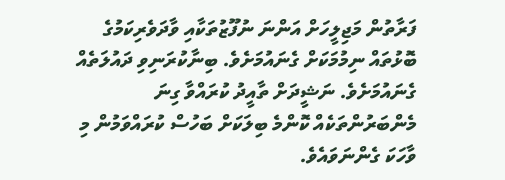ފަރާތުން މަޖިލީހަށް އަންނަ ނުފޫޒުތަކާއި ވާދަވެރިކަމުގެ ބޮޅުތައް ނިމުމަކަށް ގެނައުމަށެވެ. ބިނާކުރަނިވި ދައުލަތެއް ގެނައުމަށެވެ. ނަޝީދަށް ތާއީދު ކުރައްވާ ގިނަ މެންބަރުންތަކެއް ކޮންމެ ބިލަކަށް ބަހުސް ކުރައްވަމުން މި ވާހަކަ ގެންނަވައެވެ.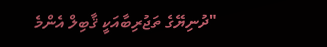"ދުނިޔޭގެ ތަޖުރިބާއަކީ ޤާބިލް އެންމެ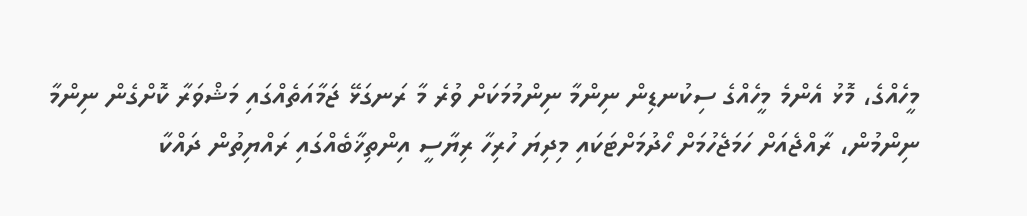މީހެއްގެ، މޮޅު އެންމެ މީހެއްގެ ސިކުނޑިން ނިންމާ ނިންމުމަކަށް ވުރެ މާ ރަނގަޅޭ ޖަމާއަތެއްގައި މަޝްވަރާ ކޮށްގެން ނިންމާ ނިންމުން، ރާއްޖެއަށް ހަމަޖެހުމަށް ހޯދުމަށްޓަކައި މިދިޔަ ހުރިހާ ރިޔާސީ އިންތިޚާބެއްގައި ރައްޔިތުން ދައްކާ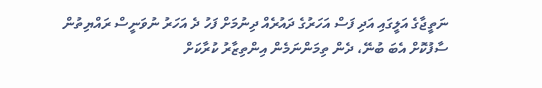ނަތީޖާގެ އަލީގައި އަދި ފަސް އަހަރުގެ ދައުރެއް ދިނުމަށް ފަހު ދެ އަހަރު ނުވަނީސް ރައްޔިތުން ސާފުކޮށް އެބަ ބުނޭ، ދެން ތިމަންނަމެން އިންތިޒާރު ކުރާކަށް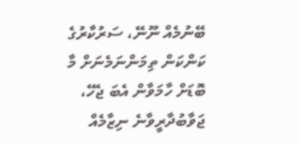ބޭނުމެއް ނޫނޭ، ސަރުކާރުގެ ކަންކަން ތިމަންނަމެނަށް މާ ބޮޑަށް ހާމަވާން އެބަ ޖެހޭ، ޖަވާބުދާރީވާނެ ނިޒާމެއް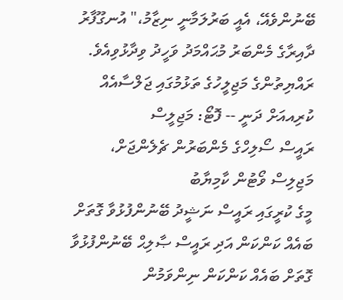ބޭނުންވެއޭ، އެއީ ބަރުލަމާނީ ނިޒާމު،" އުނގޫފާރު ދާއިރާގެ މެންބަރު މުޙައްމަދު ވަހީދު ވިދާޅުވިއެވެ.
ރައްޔިތުންގެ މަޖިލީހުގެ ތަޅުމުގައި ޖަލްސާއެއް ކުރިއއަށް ދަނީ -- ފޮޓޯ: މަޖިލީސް
ރައީސް ސޯލިހްގެ މެންބަރުން ޗެލެންޖަށް، މަޖިލިސް ވޯޓުން ކާމިޔާބު
މީގެ ކުރީގައި ރައީސް ނަޝީދު ބޭނުންފުޅުވާ ގޮތަށް ބައެއް ކަންކަން އަދި ރައީސް ޞާލިޙް ބޭނުންފުޅުވާ ގޮތަށް ބައެއް ކަންކަން ނިންވަމުން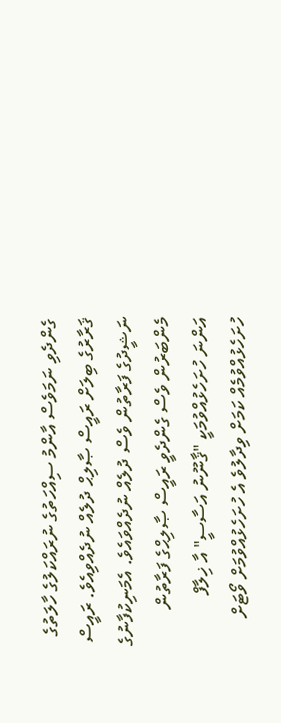ގެންދެވި ނަމަވެސް އާންމު ސިއްހަތުގެ ނުރައްކަލުގެ ހާލަތުގެ ޤަރާރުގެ ބިލަށް ރައީސް ޞާލިޙް ދުލެއް ނުދެއްވިއެވެ. ރައީސް ނަޝީދުގެ ފަރާތުން ވެސް ދުލެއް ނުދެއްވައެވެ. އެމަނިކުފާނުގެ މެންބަރުން ވެސް ގެންދެވީ ރައީސް ޞާލިޙްގެ ފަރާތުން އަންނަ ހުށަހެޅުއްވުމަކީ "ޤާނޫނު އަސާސީ" އާ ޚިލާފް ހުށަހެޅުއްވުމެއް ކަމަށް ވިދާލުވެ އެ ހުށަހެޅުއްވުމަށް ވޯޓަށް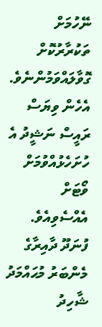ނޭހުމަށް ތަކުރާރުކޮށް ގޮވާލައްވަމުންނެވެ.
އެހެން ވިޔަސް ރައީސް ނަޝީދު އެ ހުށަހެޅުއްވުމަށް ވޯޓަށް އެއްސެވިއެވެ. ފުނަދޫ ދާއިރާގެ މެންބަރު މުޙައްމަދު ޝާހިދު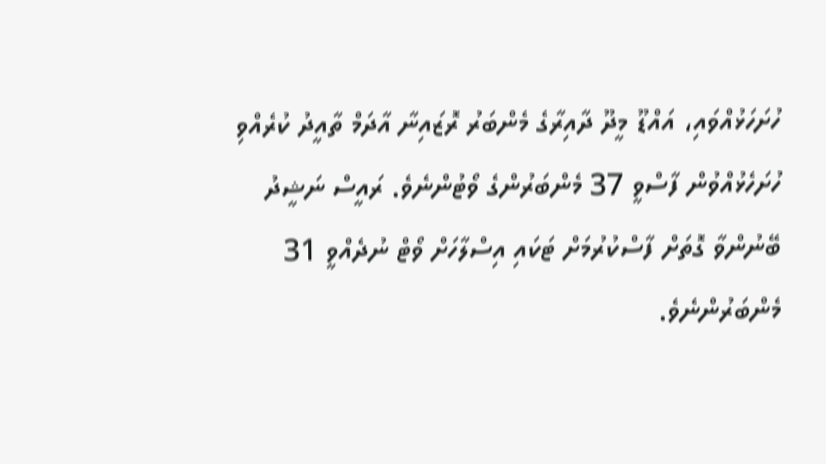ހުށަހަޅުއްވައި، އައްޑޫ މީދޫ ދާއިރާގެ މެންބަރު ރޮޒައިނާ އާދަމް ތާއީދު ކުރެއްވި ހުށަހެޅުއްވުން ފާސްވީ 37 މެންބަރުންގެ ވޯޓުންނެވެ. ރައީސް ނަޝީދު ބޭނުންވާ ގޮތަށް ފާސްކުރުމަށް ޓަކައި އިސްލާހަށް ވޯޓް ނުދެއްވީ 31 މެންބަރުންނެވެ.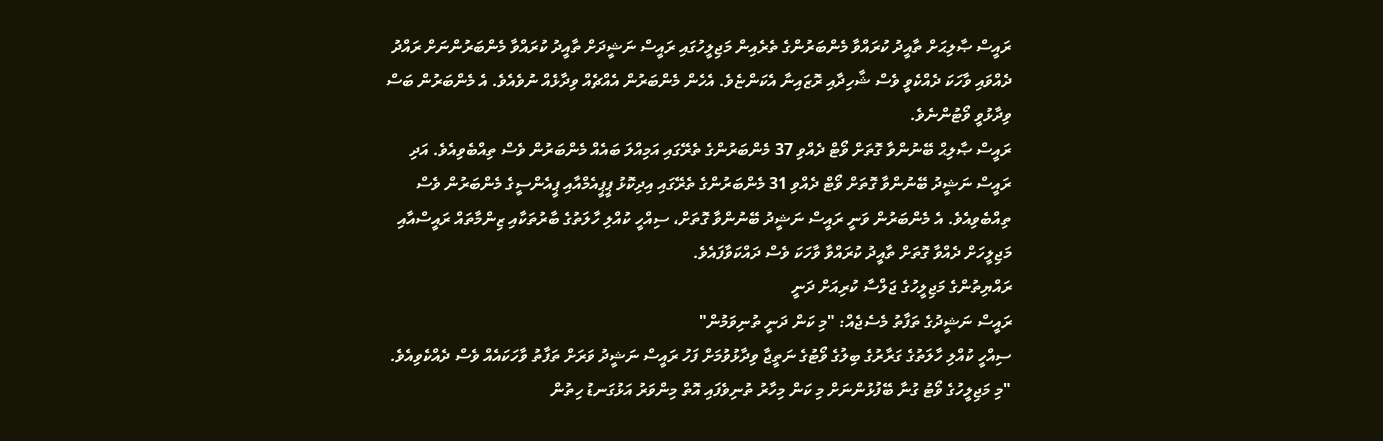ރައީސް ޞާލިޙަށް ތާއީދު ކުރައްވާ މެންބަރުންގެ ތެރެއިން މަޖިލީހުގައި ރައީސް ނަޝީދަށް ތާއީދު ކުރައްވާ މެންބަރުންނަށް ރައްދު ދެއްވައި ވާހަކަ ދެއްކެވީ ވެސް ޝާހިދާއި ރޮޒައިނާ އެކަންޏެވެ. އެހެން މެންބަރުން އެއްޗެއް ވިދާޅެއް ނުވެއެވެ. އެ މެންބަރުން ބަސް ވިދާޅުވީ ވޯޓުންނެވެ.
ރައީސް ޞާލިޙް ބޭނުންވާ ގޮތަށް ވޯޓް ދެއްވި 37 މެންބަރުންގެ ތެރޭގައި އަމިއްލަ ބައެއް މެންބަރުން ވެސް ތިއްބެވިއެވެ. އަދި ރައީސް ނަޝީދު ބޭނުންވާ ގޮތަށް ވޯޓް ދެއްވި 31 މެންބަރުންގެ ތެރޭގައި އިދިކޮޅު ޕީޕީއެމްއާއި ޕީއެންސީގެ މެންބަރުން ވެސް ތިއްބެވިއެވެ. އެ މެންބަރުން ވަނީ ރައީސް ނަޝީދު ބޭނުންވާ ގޮތަށް، ސިއްހީ ކުއްލި ހާލަތުގެ ބާރުތަކާއި ޒިންމާތައް ރައީސްއާއި މަޖިލީހަށް ދެއްވާ ގޮތަށް ތާއީދު ކުރައްވާ ވާހަކަ ވެސް ދައްކަވާފައެވެ.
ރައްޔިތުންގެ މަޖިލީހުގެ ޖަލްސާ ކުރިއަށް ދަނީ
ރައީސް ނަޝީދުގެ ތަފާތު މެސެޖެއް: "މި ކަން ދަނީ ތުނިވަމުން"
ސިއްހީ ކުއްލި ހާލަތުގެ ގަރާރުގެ ބިލުގެ ވޯޓުގެ ނަތީޖާ ވިދާޅުވުމަށް ފަހު ރައީސް ނަޝީދު ވަރަށް ތަފާތު ވާހަކައެއް ވެސް ދެއްކެވިއެވެ.
"މި މަޖިލީހުގެ ވޯޓު ގުނާ ބޭފުޅުންނަށް މި ކަން މިހާރު ތުނިވެފައި އޮތް މިންވަރު އަޅުގަނޑު ހިތުން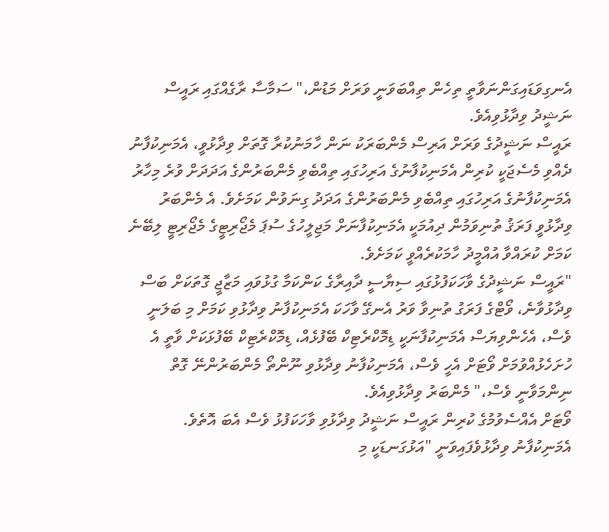އެނގިވަޑައިގަންނަވާތީ ތިހެން ތިއްބަވަނީ ވަރަށް މަޑުން،" ސަމާސާ ރާގެއްގައި ރައީސް ނަޝީދު ވިދާޅުވިއެވެ.
ރައީސް ނަޝީދުގެ ވަރަށް އަރިސް މެންބަރަކު ނަން ހާމަނުކުރާ ގޮތަށް ވިދާޅުވީ، އެމަނިކުފާނު ދެއްވި މެސެޖަކީ ކުރިން އެމަނިކުފާނުގެ އަރިހުގައި ތިއްބެވި މެންބަރުންގެ އަދަދަށް ވުރެ މިހާރު އެމަނިކުފާނުގެ އަރިހުގައި ތިއްބެވި މެންބަރުންގެ އަދަދު ގިނަވުން ކަމަށެވެ. އެ މެންބަރު ވިދާޅުވީ ފަރަޤު ތުނިވަމުން ދިއުމަކީ އެމަނިކުފާނަށް މަޖިލީހުގެ ސުޕަ މެޖޯރިޓީގެ މެޖޯރިޓީ ލިބޭނެ ކަމަށް ކުރައްވާ އުއްމީދު ހާމަކުރެއްވީ ކަމަށެވެ.
"ރައީސް ނަޝީދުގެ ވާހަކަފުޅުގައި ސިޔާސީ ދާއިރާގެ ކަންކަމާ ގުޅުވައި މަޒާޖީ ގޮތަކަށް ބަސް ވިދާޅުވާނެ، ވޯޓްގެ ފަރަގު ތުނިވާ ވަރު އެނގޭ ވާހަކަ އެމަނިކުފާނު ވިދާޅުވި ކަމަށް މި ބަލަނީ ވެސް، އެހެންވިޔަސް އެމަނިކުފާނަކީ ޑިމޮކްރެޓިކް ބޭފުޅެއް، ޑިމޮކްރެޓިކް ބޭފުޅަކަށް ވާތީ އެ ހުށަހެޅުއްވުމަށް ވޯޓަށް އެހީ ވެސް، އެމަނިކުފާނު ވިދާޅުވި ނޫންތޯ މެންބަރުންނޭ ގޮތް ނިންމަވާނީ ވެސް،" މެންބަރު ވިދާޅުވިއެވެ.
ވޯޓަށް އެއްސެވުމުގެ ކުރިން ރައީސް ނަޝީދު ވިދާޅުވި ވާހަކަފުޅު ވެސް އެބަ އޮތެވެ. އެމަނިކުފާނު ވިދާޅުވެފައިވަނީ "އަޅުގަނޑަކީ މި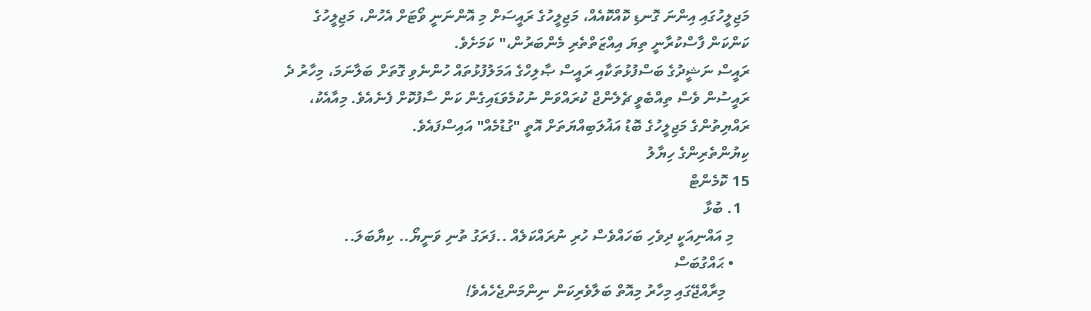މަޖިލީހުގައި އިންނަ ގޮނޑި ކޮއްކޮއެއް، މަޖިލީހުގެ ރައީސަށް މި އޮންނަނީ ވޯޓަށް އެހުން، މަޖިލީހުގެ ކަންކަން ފާސްކުރާނީ ތިޔަ އިއްޒަތްތެރި މެންބަރުން،" ކަމަށެވެ.
ރައީސް ނަޝީދުގެ ބަސްފުޅުތަކާއި ރައީސް ޞާލިހްގެ އަމަލުފުޅުތައް ހުންނެވި ގޮތަށް ބަލާނަމަ، މިހާރު ދެ ރައީސުން ވެސް ތިއްބެވީ ޗެލެންޖް ކުރައްވަން ނުކުމެވަޑައިގެން ކަން ސާފުކޮށް ފެނެއެވެ. މިއާއެކު، ރައްޔިތުންގެ މަޖިލީހުގެ ބޮޑު އަޣުލަބިއްޔަތަށް އޮތީ "ގުޑުމެއް" އައިސްފައެވެ.
ކިޔުންތެރިންގެ ހިޔާލު
15 ކޮމެންޓް
  1. ބުޅާ
    މި އައްނިއަކީ ދިވެހި ބަހައްވެސް ހުރި ނުރައްކަލެއް ..ފަރަގު ތުނި ވަނީޔޯ.. ކިޔާބަލަ..
    • ޙައްގުބަސް
      މިރާއްޖޭގައި މިހާރު މިއޮތް ބަލާވެރިކަން ނިންމަންޖެހެއެވެ!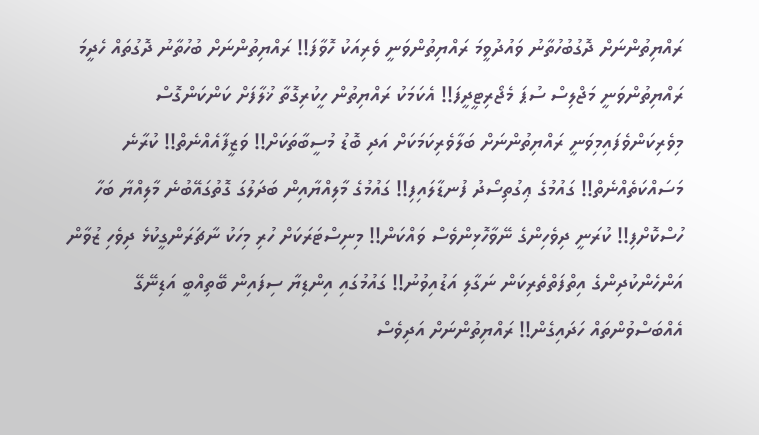ރައްޔިތުންނަށް ދޮގުބުހުތާނު ވައުދުވީމަ ރައްޔިތުންވަނީ ވެރިއަކު ހޮވާފަ!! ރައްޔިތުންނަށް ބުހުތާނު ދޮގުތައް ހެދީމަ ރައްޔިތުންވަނީ މަޖްލިސް ސުޕަ މެޖޯރިޓީދީފަ!! އެކަމަކު ރައްޔިތުން ހީކުރިގޮތާ ޚުލާފަށް ކަންކަންގޮސް މިވެރިކަންވެފައިމިވަނީ ރައްޔިތުންނަށް ބަލާވެރިކަމަކަށް އަދި ބޮޑު މުސީބާތަކަށް!! ވަޒީފާއެއްނެތް!! ކުރާނެ މަސައްކަތެއްނެތް!! ގައުމުގެ ޢިގުތިސޯދު ފުނޑާލައިފި!! ގައުމުގެ މާލިއްޔާއިން ބަދަލުގަ ގޮތުގައޭބުނެ މާލިއްޔާ ބަހާ ހުސްކޮށްފި!! ކުރަނީ ދިވެހިންގެ ނޭވާހޮޅިންވެސް ވައްކަން!! މިނިސްޓަރަކަށް ހުރި މިހަކު ނާޗަރަންގީކުޅެ ދިވެހި ޒުވާން އަންހެންކުދިންގެ އިތްފަތްތެރިކަން ނަގާލި އަޑުއިވުނު!! ގައުމުގައި އިންޑިޔާ ސިފައިން ބޭތިއްބީ އަޑިނޭގޭ އެއްބަސްވުންތައް ހަދައިގެން!! ރައްޔިތުންނަށް އަދިވެސް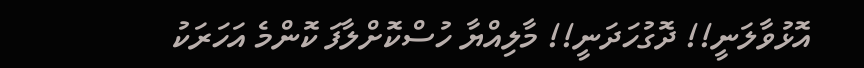އޮޅުވާލަނީ!! ދޮގުހަދަނީ!! މާލިއްޔާ ހުސްކޮށްލާފަ ކޮންމެ އަހަރަކު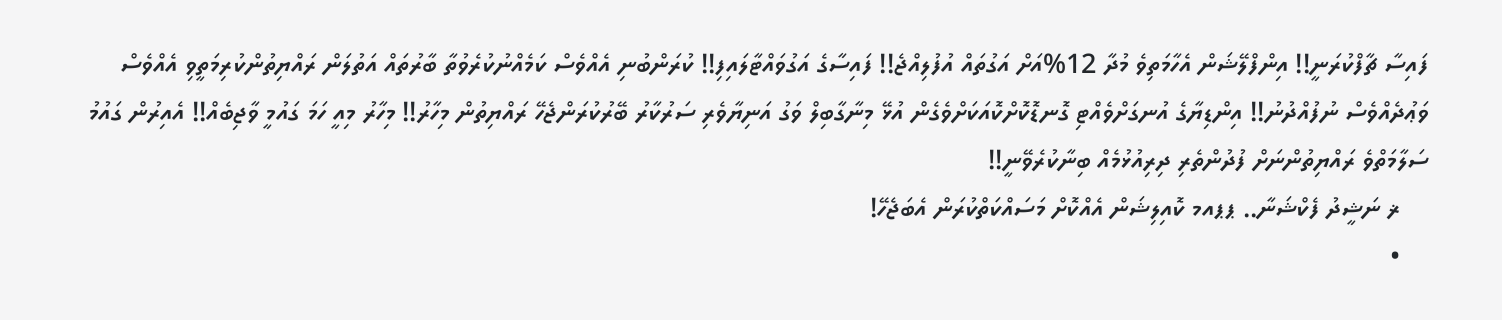ފައިސާ ޗާފްކުރަނީ!! އިންފްލޭޝަން އެހާމަތިވެ މުދާ 12%އަށް އަގުތައް އުފުލިއްޖެ!! ފައިސާގެ އަގުވައްޓާލައިފި!! ކުރަންބުނި އެއްވެސް ކަމެއްނުކުރެވުތާ ބާރުތައް އަތުލަން ރައްޔިތުންކުރިމަތީވި އެއްވެސް ވަޢުދެއްވެސް ނުފުއްދުނު!! އިންޑިޔާގެ އުނގަށްވެއްޓި ގޮނޑޮކޮށްކޮއަކަށްވެގެން އުޅޭ މިނާގާބިލް ވަގު އަނިޔާވެރި ސަރުކާރު ބޭރުކުރަންޖެހޭ ރައްޔިތުން މިހާރު!! މިހާރު މިއީ ހަމަ ގައުމީ ވާޖިބެއް!! އެއިރުން ގައުމު ސަލާމަތްވެ ރައްޔިތުންނަށް ފުދުންތެރި ދިރިއުޅުމެއް ބިނާކުރެވޭނީ!!
    ޜ ނަޝީދު ފެކްޝަނާ.. ޕޕއމ ކޮއިލިޝަން އެއްކޮށް މަސައްކަތްކުރަން އެބަޖެހޭ!
    •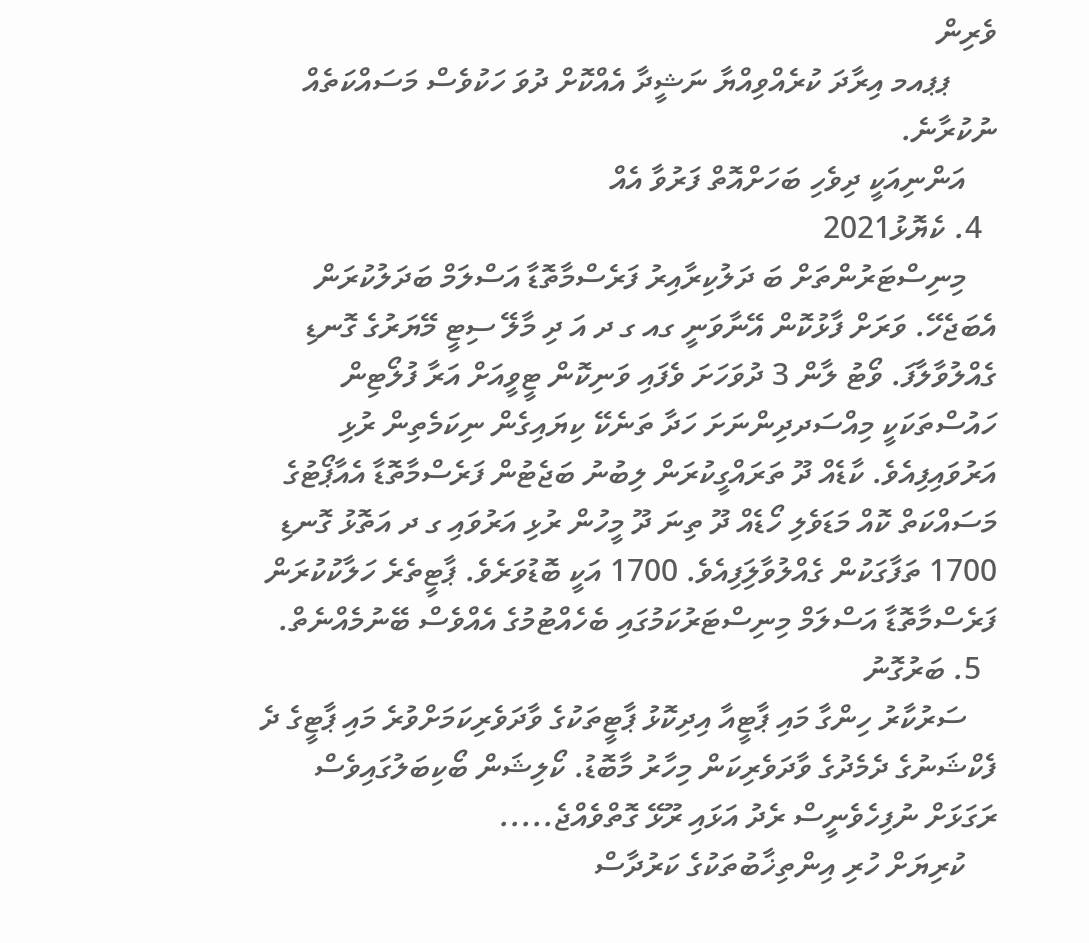ވެރިން
      ޕޕއމ އިރާދަ ކުރެއްވިއްޔާ ނަޝީދާ އެއްކޮށް ދުވަ ހަކުވެސް މަސައްކަތެއް ނުކުރާނެ.
    އަންނިއަކީ ދިވެހި ބަހަށްއޮތް ފަރުވާ އެއް
  4. ކެޔޮޅު2021
    މިނިސްޓަރުންތަށް ބަ ދަލުކިރާއިރު ފަރެސްމާތޮޑާ އަސްލަމް ބަދަލުކުރަން އެބަޖެހޭ. ވަރަށް ފާޅުކޮން އޭނާވަނީ ގއ ގ ދ އަ ދި މާލޭ ސިޓީ މޭޔަރުގެ ގޮނޑި ގެއްލުވާލާފަ. ވޯޓު ލާން 3 ދުވަހަށަ ވެފައި ވަނިކޮން ޓީވީއަށް އަރާ ފުލޯޓިން ހައުސްތަކަކީ މިއްސަދދިންނަށަ ހަދާ ތަނެކޭ ކިޔައިގެން ނިކަމެތިން ރުޅި އަރުވައިފިއެވެ. ކާޑެއް ދޫ ތަރައްގީކުރަން ލިބުނު ބަޖެޓުން ފަރެސްމާތޮޑާ އެއާޕޯޓުގެ މަސައްކަތް ކޮއް މަޑަވެލި ހޯޑެއް ދޫ ތިނަ ދޫ މީހުން ރުޅި އަރުވައި ގ ދ އަތޮޅު ގޮނޑި 1700 ތަފާގަކުން ގެއްލުވާލަިފިއެވެ. 1700 އަކީ ބޮޑުވަރެވެ. ޕާޓީތެރެ ހަލާކުކުރަން ފަރެސްމާތޮޑާ އަސްލަމް މިނިސްޓަރުކަމުގައި ބެހެއްޓުމުގެ އެއްވެސް ބޭނުމެއްނެތް.
  5. ބަރުގޮނު
    ސަރުކާރު ހިންގާ މައި ޕާޓީއާ އިދިކޮޅު ޕާޓީތަކުގެ ވާދަވެރިކަމަށްވުރެ މައި ޕާޓީގެ ދެ ފެކްޝަނުގެ ދެމެދުގެ ވާދަވެރިކަން މިހާރު މާބޮޑު. ކޯލިޝަން ބޯކިބަލުގައިވެސް ރަގަޅަށް ނުފިހެވެނީސް ރެދު އަޅައި ރޫޅޭ ގޮތްވެއްޖެ.....
    ކުރިޔަށް ހުރި އިންތިޚާބުތަކުގެ ކަރުދާސް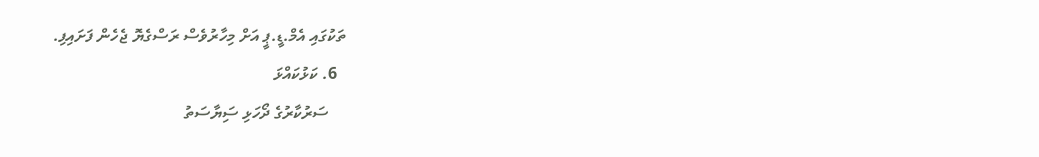ތަކުގައި އެމް.ޑީ.ޕީ އަށް މިހާރުވެސް ރަސްގެޔޮ ޖެހެން ފަށައިފި.
  6. ކަޅުކައްޅަ
    ސަރުކާރުގެ ދޯހަޅި ސަިޔާސަތު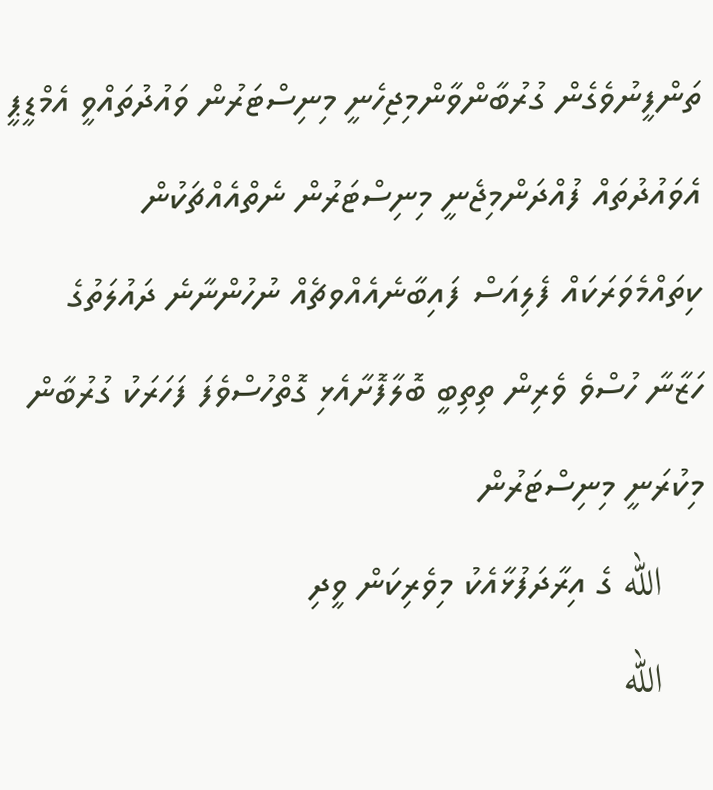ތަންފީނުވެގެން ގުރުބާންވާންމިޖިހެނީ މިނިސްޓަރުން ވައުދުތައްވީ އެމްޑީޕީ އެވައުދުތައް ފުއްދަންމިޖެނީ މިނިސްޓަރުން ނެތްއެއްޗަކުން ކިތައްމެވަރަކައް ފެލިއަސް ފައިބާނެއެއްވޗެއް ނުހުންނާނެ ދައުލަތުގެ ހަޒާނާ ހުސްވެ ވެރިން ތިތިބީ ބޮލާފޮށާއެޅި ގޮތްހުސްވެފަ ފަހަރަކު ގުރުބާން މިކުރަނީ މިނިސްޓަރުން
    الله ގެ އިރާދަފުޅާއެކު މިވެރިކަން ވީދި
    الله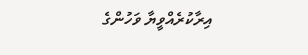އިރާކުރެއްވީޔާ ވަހުންގެ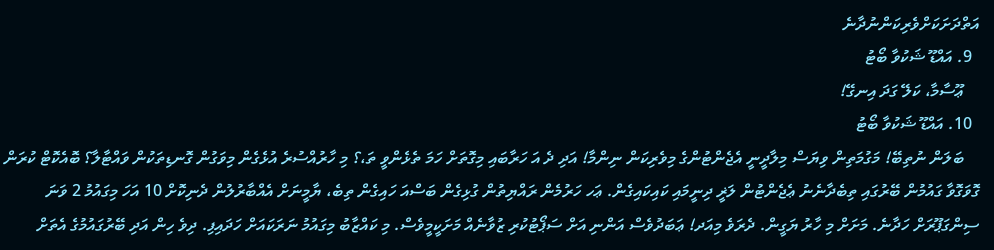އަތްދަށަކަށްވެރިކަންނުދާނެ
  9. އައްޑޫ ޝަކުވާ ބޯޓު
    ޢޫސާމާ، ކަލޭ ގަދަ އިނގޭ!
  10. އައްޑޫ ޝަކުވާ ބޯޓު
    ބަލަން ނުތިބޭ! މަގުމަތިން ވިޔަސް މިލާދީނީ އެޖެންޓުންގެ މިވެރިކަން ނިންމާ! އަދި ދެ އަ ހަރާބައި މިގޮތަށް ހަމަ ތެޅެންވީ ތަ،؟ މި ހާރުއްސުރެ އުޅެގެން މިވަގުން ގޮނޑިތަކުން ވައްޓާލާ؟ ބޮއެކޮޓް ކުރަން ގޮވަގޮވާ ގައުމުން ބޭރުގައި ތިބެދާނެނު ޢެޖެންޓުން ލަޜީ ދިނީމައި ކައިކައިގެން. ޢަހ ހަރުމެން ރައްޔިތުން ގުޅިގެން ބަސްއަ ހައިގެން ތިބެ، ޔާމީނަށް އެއްބާރުލުން ދެނިކޮށް 10 އަހަ މިގައުމު 2 ވަނަ ސިންގަޕޫރަށް ހަދާނެ. މަށަށް މި ހާރު ޔަގީން. ދެރަވެ މިއަދ! ޢަބަދުވެސް އަންނި އަށް ސަޕޯޓުކުރި ޒުވާނެއް މަށަކީމީވެސް. މި ކައްޒާބު މިގައުމު ނަރަކައަށް ހަދައިފި. ދިވެ ހިން އަދި ބޭރުގައުމުގެ އެތަށް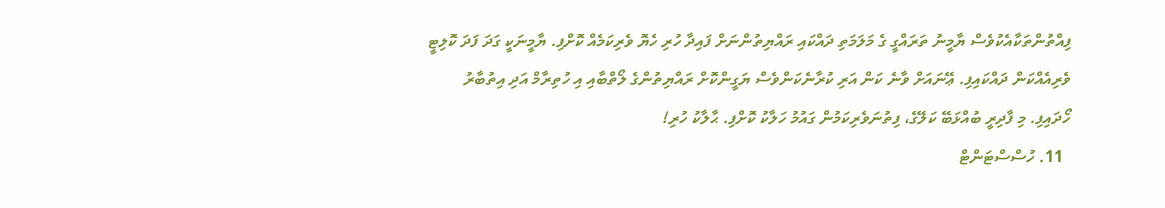ފިއްތުންތަކާއެކުވެސް ޔާމީނު ތަރައްގީ ގެ މަލަމަތި ދައްކައި ރައްޔިތުންނަށް ފައިދާ ހުރި ހެޔޮ ވެރިކަމެއް ކޮށްފި. ޔާމީނަކީ ގަދަ ފަދަ ކޮލިޓީ ވެރިއެއްކަން ދައްކައިފި. ޢޭނައަށް ވާނެ ކަން އަރި ކުރާނެކަންވެސް ޔަގީންކޮށް ރައްޔިތުންގެ ލޯތްބާއި އި ހުތިރާމް އަދި އިތުބާރު ހޯދައިފި. މި ފާދިރީ ބުއްޅަބޭ ކަލޭގެ، ފިތުނަވެރިކަމުން ގައުމު ހަލާކު ކޮށްފި. ޙާލާކު ހުރި!
  11. ހުސްސްޓަންޓް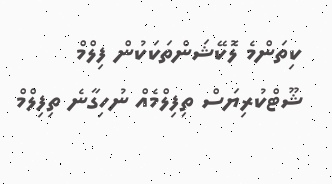ކިތަންމެ ލޮކޭޝަންތަކަކުން ފިލްމް ޝޫޓްކުރިޔަސް ތިފިލްމެއް ނުހިގާނެ ތިފިލްމް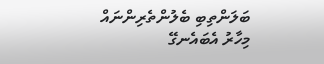ބަލަންތިބި ބެލުންތެރިންނައް މިހާރު އެބައެނގޭ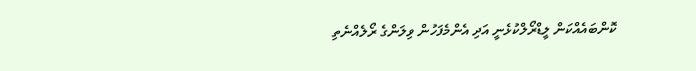ކޮންބައެއްކަން ލީޑްރޯލްކުޅެނީ އަދި އެންމެފަހުން ވިލަންގެ ރޯލެއްނެތި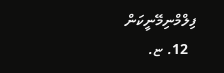ފިލްމްނިމޭނީކަން
  12. ޏ.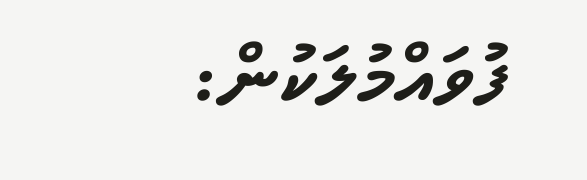ފުވައްމުލަކުން: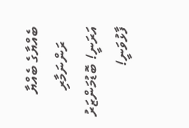ބެއްޔާގެ ބެއްޔާ
    ރަންނަމާރި އަރަނީ! ބޮޑުމަންޒަރު ފާޅުވަނީ!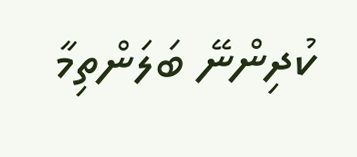ކުދިންނޭ ބަލަންތިމާ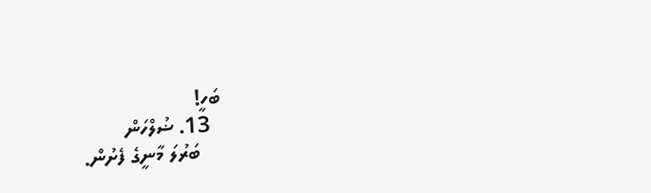ބަހީ!
  13. ޟުލްހަން
    ބަރުލަ މާނީގެ ފެށުން.